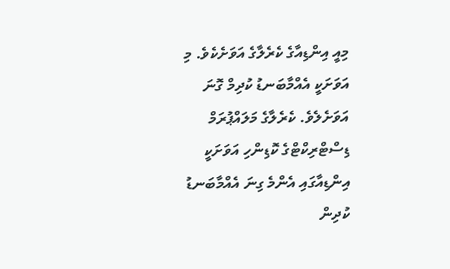މިއީ އިންޑިއާގެ ކެރެލާގެ އަވަށެކެވެ. މި އަވަށަކީ އެއްމާބަނޑު ކުދިމް ގޮނަ އަވަށެލެވެ. ކެރެލާގެ މަލައްޕުރަމް ޑިސްޓްރިކްޓްގެ ކޮޑިންހި އަވަށަކީ އިންޑިއާގައި އެންމެ ގިނަ އެއްމާބަނޑު ކުދިން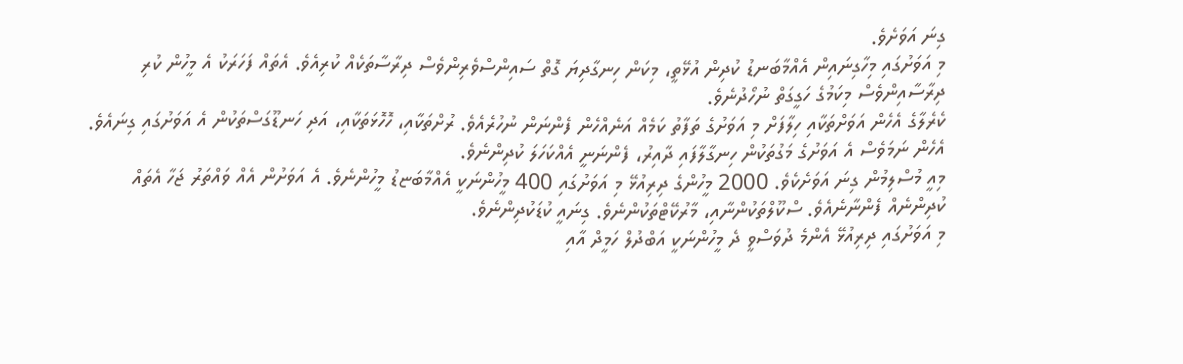ގިނަ އަވަށެވެ.
މި އަވަށުގައި މިހާގިނައިން އެއްމާބަނޑު ކުދިން އުޅޭތީ، މިކަން ހިނގާދިޔަ ގޮތް ސައިންސްވެރިންވެސް ދިރާސާތަކެއް ކުރިއެވެ. އެތައް ފަހަރަކު އެ މީހުން ކުރި ދިރާސާއިންވެސް މިކަމުގެ ހަގީގަތް ނުހޯދުނެވެ.
ކެރެލާގެ އެހެން އަވަށްތަކާއި ހިލާފަށް މި އަވަށުގެ ތަފާތު ކަމެއް އަނެއްހެން ފެންނަން ނުހުރެއެވެ. ރުށްތަކާއި، ހޮހޮޅަތަކާއި، އަދި ހަނޑޫގަސްތަކުން އެ އަވަށުގައި ގިނައެވެ. އެހެން ނަމަވެސް އެ އަވަށުގެ މަގުތަކުން ހިނގާލާފައި ދާއިރު، ފެންނަނީ އެއްކަހަލަ ކުދިންނެވެ.
މިއީ މުސްލިމުން ގިނަ އަވަށެކެވެ. 2000 މީހުންގެ ދިރިއުޅޭ މި އަވަށުގައި 400 މީހުންނަކީ އެއްމާބަޏޑު މީހުންނެވެ. އެ އަވަށުން އެއް ވައްތަރު ޖަހާ އެތައް ކުދިންނެއް ފެންނާނެއެވެ. ސްކޫލްތަކުންނާއި، މާރުކޭޓްތަކުންނެވެ. ގިނައީ ކުޑަކުދިންނެވެ.
މި އަވަށުގައި ދިރިއުޅޭ އެންމެ ދުވަސްވީ ދެ މީހުންނަކީ އަބްދުލް ހަމީދް އާއި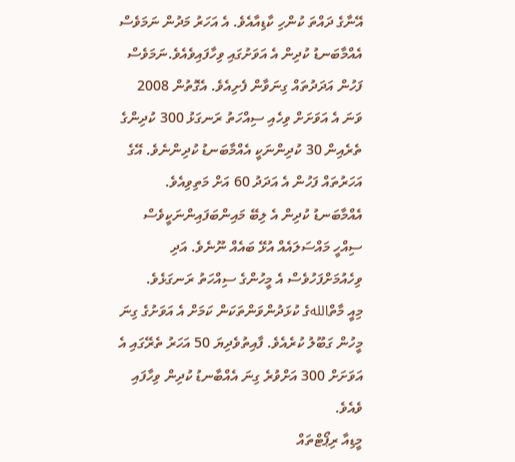އޭނާގެ ދައްތަ ކުންހި ކާޑިއާއެވެ. އެ އަހަރު މަދުން ނަމަވެސް އެއްމާބަނޑު ކުދިން އެ އަވަށުގައި ވިހާފައިވެއެވެ.ނަމަވެސް ފަހުން އަދަދުތައް ގިނަވާން ފެށިއެވެ. އެގޮތުން 2008 ވަނަ އެ އަވަށަށް ވިހެއި ސިއްހަތު ރަނގަޅު 300 ކުދިންގެ ތެރެއިން 30 ކުދިންނަކީ އެއްމާބަނޑު ކުދިންނެވެ. އޭގެ އަހަރުތައް ފަހުން އެ އަދަދު 60 އަށް މަތިވިއެވެ.
އެއްމާބަނޑު ކުދިން އެ ލިބޭ މައިންބަފައިންނަކީވެސް ސިއްހީ މައްސަލައެއް އުޅޭ ބައެއް ނޫނެވެ. އަދި ވިހެއުމަށްފަހުވެސް އެ މީހުންގެ ސިއްހަތު ރަނގަޅެވެ.
މިއީ މާތްاللهގެ ކުޅަދުންވަންތަކަން ކަމަށް އެ އަވަށުގެ ގިނަ މީހުން ގަބޫލު ކުރެއެވެ. ފާއިތުވެދިޔަ 50 އަހަރު ތެރޭގައި އެ އަވަށަށް 300 އަށްވުރެ ގިނަ އެއްބާނޑު ކުދިން ވިހާފައި ވެއެވެ.
މީޑިއާ ރިޕޯޓްތައް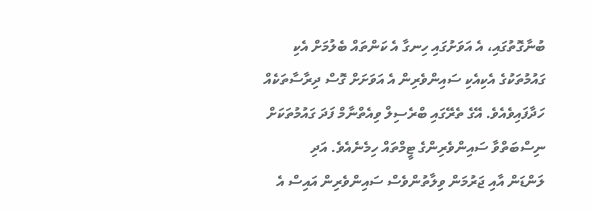ބުނާގޮތުގައި، އެ އަވަށުގައި ހިނގާ އެ ކަންތައް ބެލުމަށް އެކި ގައުމުތަކުގެ އެކިއެކި ސައިންވެރިން އެ އަވަށަށް ގޮސް ދިރާސާތަކެއް ހަދާފައިވެއެވެ. އޭގެ ތެރޭގައި ބްރެސިލް ވިއެތްނާމް ފަދަ ގައުމުތަކަށް ނިސްބަތްވާ ސައިންވެރިންގެ ޓީމްތައް ހިމެނެއެވެ. އަދި
ލަންޑަން އާއި ޖަރުމަން ވިލާތުންވެސް ސައިންވެރިން އައިސް އެ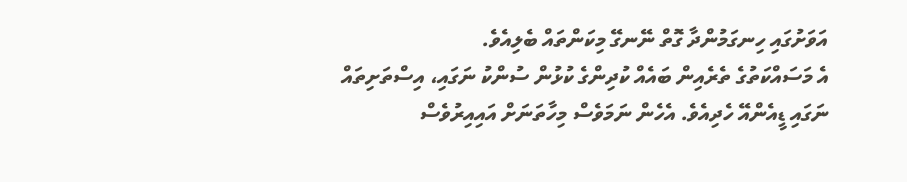އަވަށުގައި ހިނގަމުންދާ ގޮތް ނޭނގޭ މިކަންތައް ބެލިއެވެ.
އެ މަސައްކަތުގެ ތެރެއިން ބައެއް ކުދިންގެ ކުޅުން ސުންކު ނަގައި، އިސްތަށިތައް ނަގައި ޑީއެންއޭ ހެދިއެވެ. އެހެން ނަމަވެސް މިހާތަނަށް އައިއިރުވެސް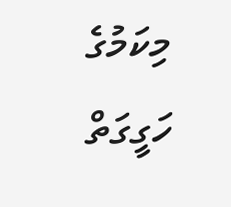މިކަމުގެ ހަގީގަތް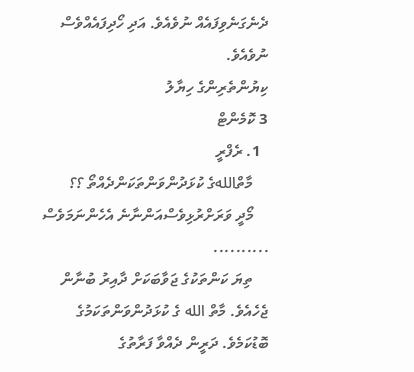ދެނެގަނެވިފައެއް ނުވެއެވެ. އަދި ހޯދިފައެއްވެސް ނުވެއެވެ.
ކިޔުންތެރިންގެ ހިޔާލު
3 ކޮމެންޓް
  1. ރެފްރީ
    މާތްاللهގެ ކުޅަދުންވަންތަކަންދެއްތޯ ؟؟
    މޯދީ ވަރަށްރުޅިވެސްއަންނާނެ އެހެންނަމަވެސް ..........
    ތިޔަ ކަންތަކުގެ ޖަވާބަކަށް ދާއިރު ބުނާން ޖެހެއެވެ. މާތް الله ގެ ކުޅަދުންވަންތަކަމުގެ ބޮޑުކަމެވެ. ދަރީން ދެއްވާ ފަރާތުގެ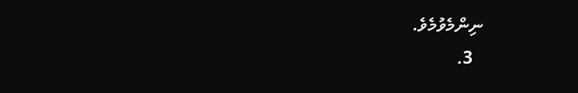ނިންމެވުމެވެ.
  3.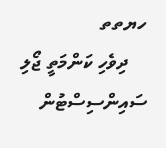ހޔތތ
    ދިވެހި ކަންމަތީ ޖޯލި ސައިންސިސްޓުން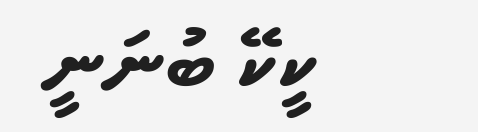ކީކޭ ބުނަނީ